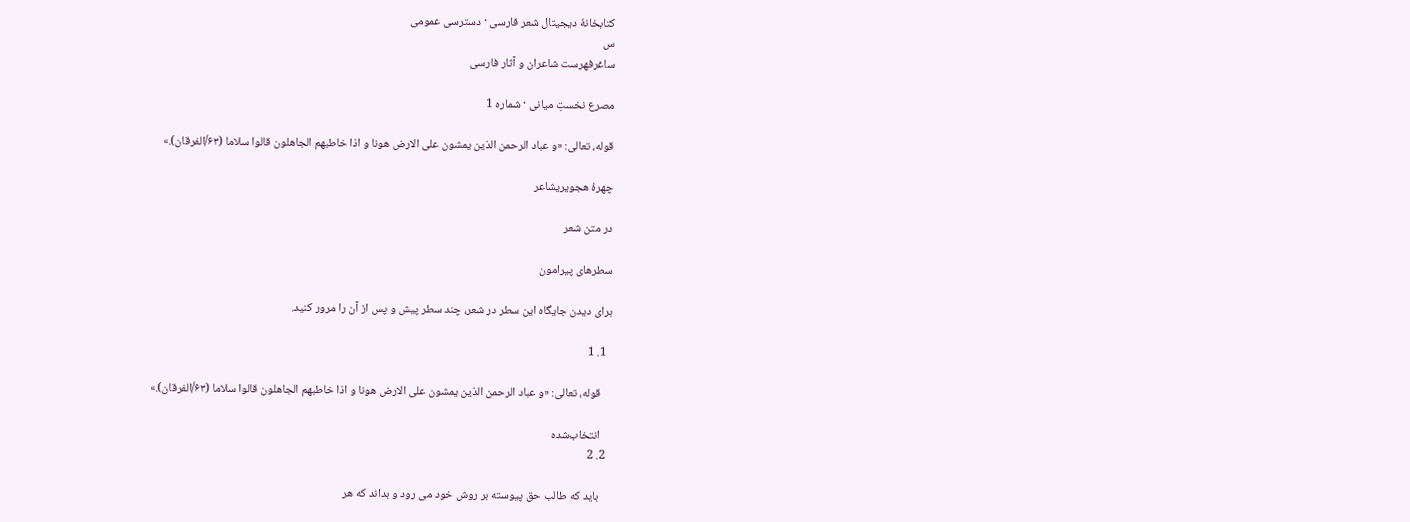کتابخانهٔ دیجیتال شعر فارسی · دسترسی عمومی
س
ساغرفهرست شاعران و آثار فارسی

مصرع نخستِ میانی · شماره 1

قوله، تعالی: «و عباد الرحمن الذین یمشون علی الارض هونا و اذا خاطبهم الجاهلون قالوا سلاما (۶۳/الفرقان).»

چهرهٔ هجویریشاعر

در متن شعر

سطرهای پیرامون

برای دیدن جایگاه این سطر در شعر، چند سطر پیش و پس از آن را مرور کنید.

  1. 1

    قوله، تعالی: «و عباد الرحمن الذین یمشون علی الارض هونا و اذا خاطبهم الجاهلون قالوا سلاما (۶۳/الفرقان).»

    انتخاب‌شده
  2. 2

    باید که طالب حق پیوسته بر روش خود می رود و بداند که هر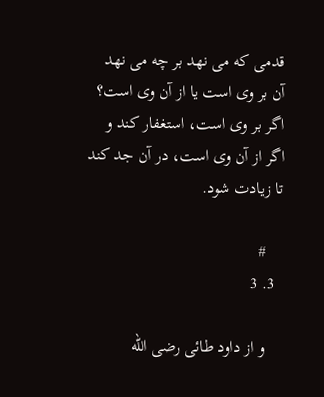قدمی که می نهد بر چه می نهد آن بر وی است یا از آن وی است؟ اگر بر وی است، استغفار کند و اگر از آن وی است، در آن جد کند تا زیادت شود.

    #
  3. 3

    و از داود طائی رضی الله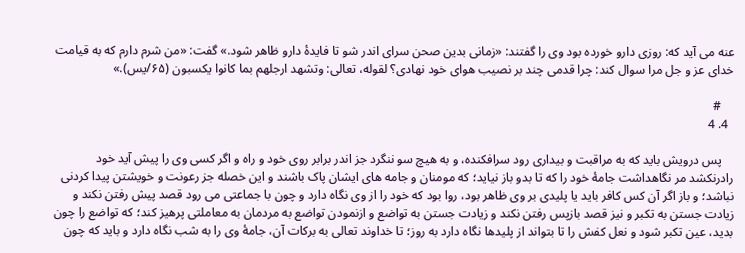عنه می آید که: روزی دارو خورده بود وی را گفتند: «زمانی بدین صحن سرای اندر شو تا فایدۀ دارو ظاهر شود.» گفت: «من شرم دارم که به قیامت خدای عز و جل مرا سوال کند: چرا قدمی چند بر نصیب هوای خود نهادی؟ لقوله، تعالی: وتشهد ارجلهم بما کانوا یکسبون (۶۵/یس).»

    #
  4. 4

    پس درویش باید که به مراقبت و بیداری رود سرافکنده، و به هیچ سو ننگرد جز اندر برابر روی خود و راه و اگر کسی وی را پیش آید خود رادرنکشد مر نگاهداشت جامۀ خود را که تا بدو باز نیاید؛ که مومنان و جامه های ایشان پاک باشند و این خصله جز رعونت و خویشتن پیدا کردنی نباشد؛ و باز اگر آن کس کافر باید یا پلیدی بر وی ظاهر بود، روا بود که خود را از وی نگاه دارد و چون با جماعتی می رود قصد پیش رفتن نکند و زیادت جستن به تکبر و نیز قصد بازپس رفتن نکند و زیادت جستن به تواضع و ازنمودن تواضع به مردمان به معاملتی پرهیز کند؛ که تواضع را چون بدید، عین تکبر شود و نعل کفش را تا بتواند از پلیدها نگاه دارد به روز؛ تا خداوند تعالی به برکات آن، جامۀ وی را به شب نگاه دارد و باید که چون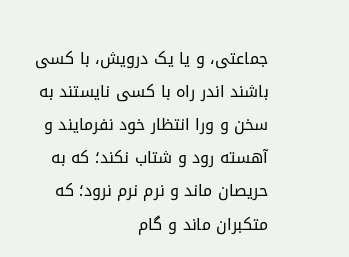جماعتی، و یا یک درویش، با کسی باشند اندر راه با کسی نایستند به سخن و ورا انتظار خود نفرمایند و آهسته رود و شتاب نکند؛ که به حریصان ماند و نرم نرم نرود؛ که متکبران ماند و گام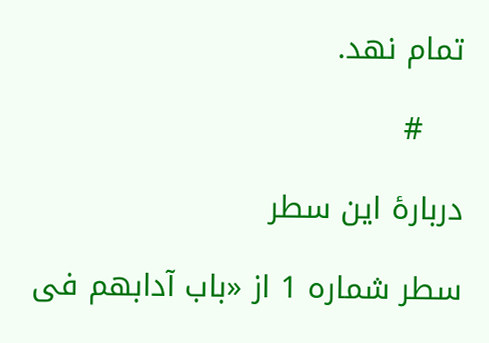تمام نهد.

    #

دربارهٔ این سطر

سطر شماره 1 از «باب آدابهم فی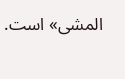المشی» است.